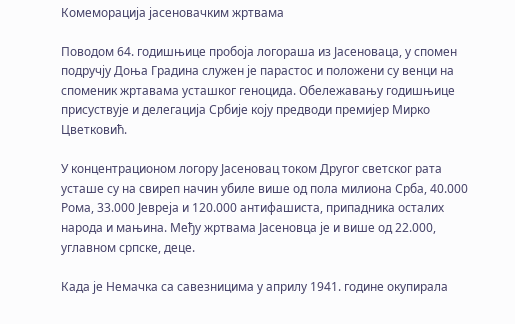Комеморација јасеновачким жртвама

Поводом 64. годишњице пробоја логораша из Јасеноваца, у спомен подручју Доња Градина служен је парастос и положени су венци на споменик жртавама усташког геноцида. Обележавању годишњице присуствује и делегација Србије коју предводи премијер Мирко Цветковић.

У концентрационом логору Јасеновац током Другог светског рата усташе су на свиреп начин убиле више од пола милиона Срба, 40.000 Рома, 33.000 Јевреја и 120.000 антифашиста, припадника осталих народа и мањина. Међу жртвама Јасеновца је и више од 22.000, углавном српске, деце.

Када је Немачка са савезницима у априлу 1941. године окупирала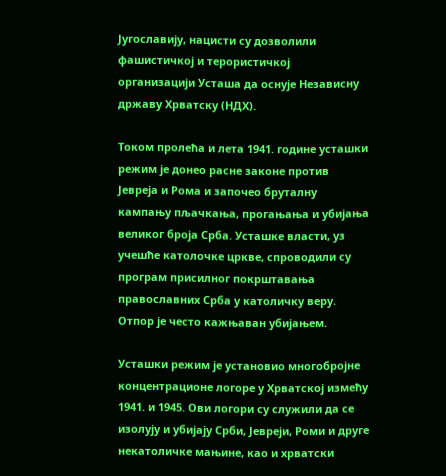Југославију, нацисти су дозволили фашистичкој и терористичкој организацији Усташа да оснује Независну државу Хрватску (НДХ).

Током пролећа и лета 1941. године усташки режим је донео расне законе против Јевреја и Рома и започео бруталну кампању пљачкања, прогањања и убијања великог броја Срба. Усташке власти, уз учешће католочке цркве, спроводили су програм присилног покрштавања православних Срба у католичку веру. Отпор је често кажњаван убијањем.

Усташки режим је установио многобројне концентрационе логоре у Хрватској измећу 1941. и 1945. Ови логори су служили да се изолују и убијају Срби, Јевреји, Роми и друге некатоличке мањине, као и хрватски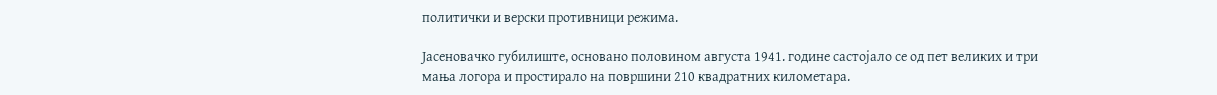политички и верски противници режима.

Јасеновачко губилиште, основано половином августа 1941. године састојало се од пет великих и три мања логора и простирало на површини 210 квадратних километара.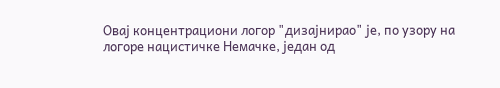Овај концентрациони логор "дизајнирао" је, по узору на логоре нацистичке Немачке, један од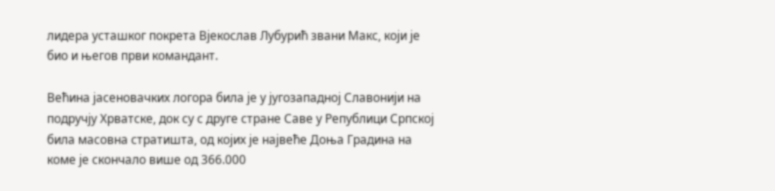лидера усташког покрета Вјекослав Лубурић звани Макс, који је био и његов први командант.

Већина јасеновачких логора била је у југозападној Славонији на подручју Хрватске, док су с друге стране Саве у Републици Српској била масовна стратишта, од којих је највеће Доња Градина на коме је скончало више од 366.000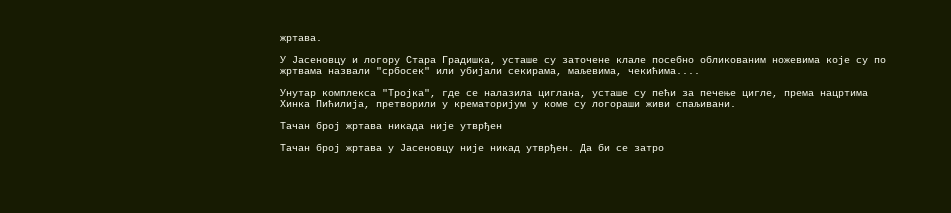жртава.

У Јасеновцу и логору Стара Градишка, усташе су заточене клале посебно обликованим ножевима које су по жртвама назвали "србосек" или убијали секирама, маљевима, чекићима....

Унутар комплекса "Тројка", где се налазила циглана, усташе су пећи за печење цигле, према нацртима Хинка Пићилија, претворили у крематоријум у коме су логораши живи спаљивани.

Тачан број жртава никада није утврђен

Тачан број жртава у Јасеновцу није никад утврђен. Да би се затро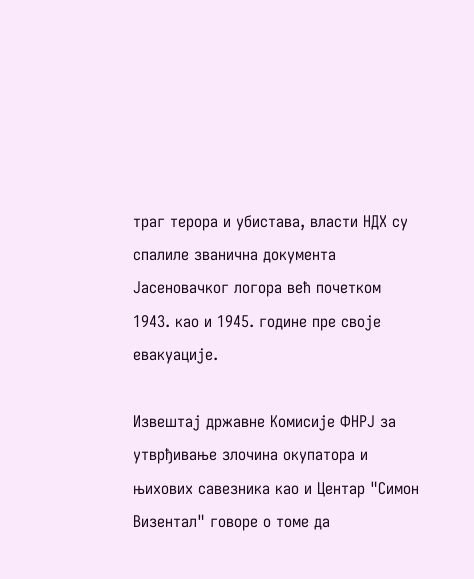траг терора и убистава, власти НДХ су спалиле званична документа Јасеновачког логора већ почетком 1943. као и 1945. године пре своје евакуације.

Извештај државне Комисије ФНРЈ за утврђивање злочина окупатора и њихових савезника као и Центар "Симон Визентал" говоре о томе да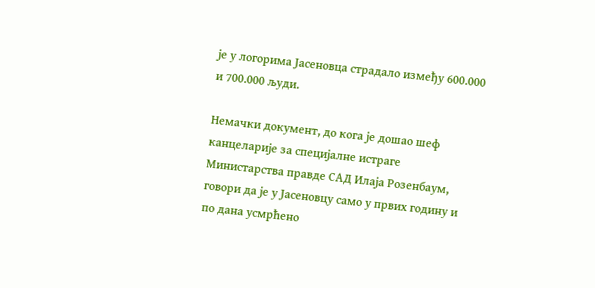је у логорима Јасеновца страдало између 600.000 и 700.000 људи.

Немачки документ, до кога је дошао шеф канцеларије за специјалне истраге Министарства правде САД Илаја Розенбаум,  говори да је у Јасеновцу само у првих годину и по дана усмрћено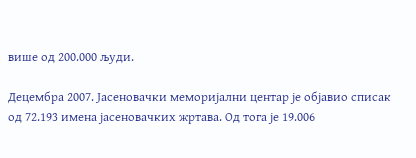више од 200.000 људи.

Децембра 2007. Јасеновачки меморијални центар је објавио списак од 72.193 имена јасеновачких жртава. Од тога је 19.006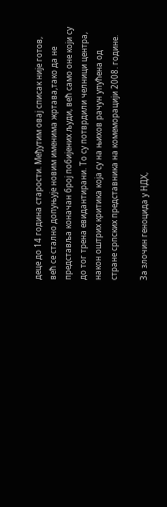деце до 14 година старости. Међутим овај списак није готов, већ се стално допуњује новим именима жртава,тако да не представља коначан број побијених људи, већ само оне који су до тог трена евидантирани. То су потврдили челници центра, након оштрих критика која су на њихов рачун упућена од стране српских представника на комеморацији 2008. године.

За злочин геноцида у НДХ,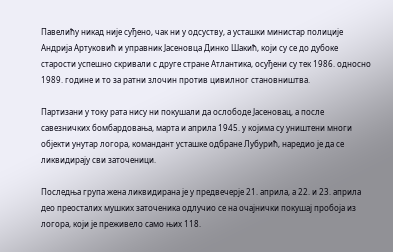Павелићу никад није суђено, чак ни у одсуству, а усташки министар полиције Андрија Артуковић и управник Јасеновца Динко Шакић, који су се до дубоке старости успешно скривали с друге стране Атлантика, осуђени су тек 1986. односно 1989. године и то за ратни злочин против цивилног становништва.

Партизани у току рата нису ни покушали да ослободе Јасеновац, а после савезничких бомбардовања, марта и априла 1945. у којима су уништени многи објекти унутар логора, командант усташке одбране Лубурић, наредио је да се ликвидирају сви заточеници.

Последња група жена ликвидирана је у предвечерје 21. априла, а 22. и 23. априла део преосталих мушких заточеника одлучио се на очајнички покушај пробоја из логора, који је преживело само њих 118.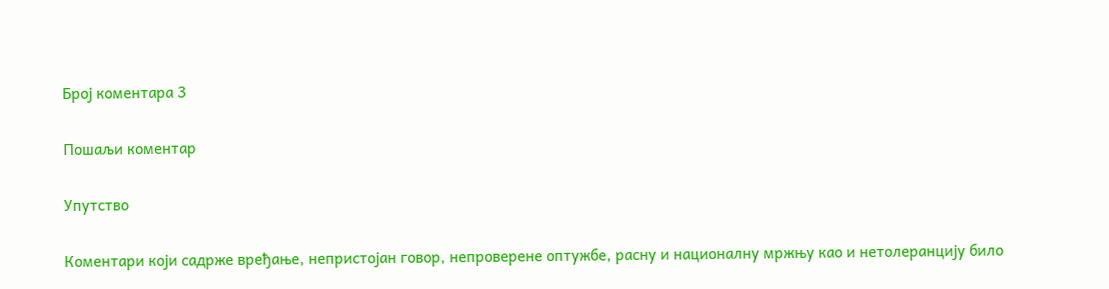Број коментара 3

Пошаљи коментар

Упутство

Коментари који садрже вређање, непристојан говор, непроверене оптужбе, расну и националну мржњу као и нетолеранцију било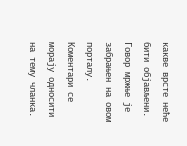какве врсте неће бити објављени. Говор мржње је забрањен на овом порталу. Коментари се морају односити на тему чланка.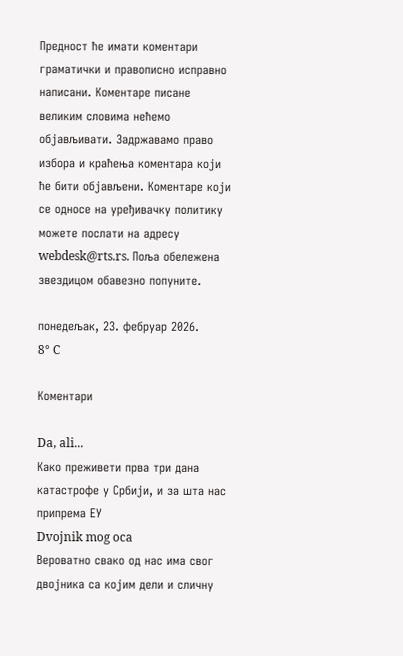Предност ће имати коментари граматички и правописно исправно написани. Коментаре писане великим словима нећемо објављивати. Задржавамо право избора и краћења коментара који ће бити објављени. Коментаре који се односе на уређивачку политику можете послати на адресу webdesk@rts.rs. Поља обележена звездицом обавезно попуните.

понедељак, 23. фебруар 2026.
8° C

Коментари

Da, ali...
Како преживети прва три дана катастрофе у Србији, и за шта нас припрема ЕУ
Dvojnik mog oca
Вероватно свако од нас има свог двојника са којим дели и сличну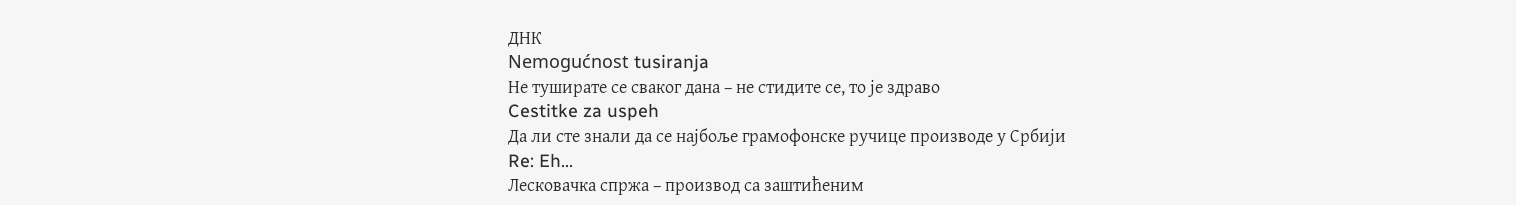ДНК
Nemogućnost tusiranja
Не туширате се сваког дана – не стидите се, то је здраво
Cestitke za uspeh
Да ли сте знали да се најбоље грамофонске ручице производе у Србији
Re: Eh...
Лесковачка спржа – производ са заштићеним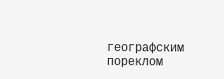географским пореклом